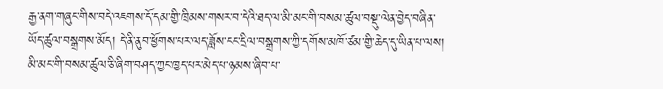རྒྱ་ནག་གཞུང་གིས་བདེ་འཇགས་དོ་དམ་གྱི་ཁྲིམས་གསར་བ་དེའི་ཐད་ལ་མི་མང་གི་བསམ་ཚུལ་བསྡུ་ལེན་བྱེད་བཞིན་ཡོད་ཚུལ་བསྒྲགས་མོད། དེ་ནི་ནུབ་ཕྱོགས་པར་ལད་ཟློས་ངང་དྲིལ་བསྒྲགས་ཀྱི་དགོས་མཁོ་ཙམ་གྱི་ཆེད་དུ་ཡིན་པ་ལས། མི་མང་གི་བསམ་ཚུལ་ཅི་ཞིག་བཤད་ཀྱང་ཁྱད་པར་མེད་པ་ཉམས་ཞིབ་པ་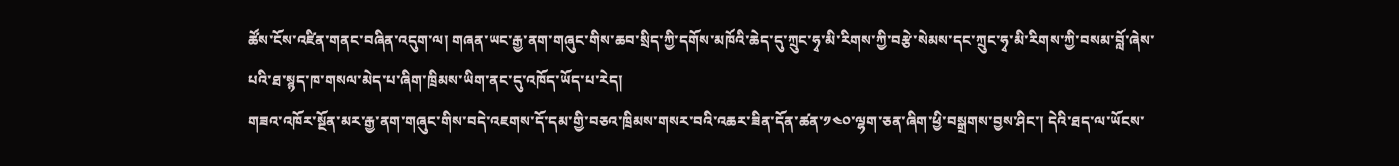ཚོས་ངོས་འཛིན་གནང་བཞིན་འདུག་ལ། གཞན་ཡང་རྒྱ་ནག་གཞུང་གིས་ཆབ་སྲིད་ཀྱི་དགོས་མཁོའི་ཆེད་དུ་ཀྲུང་ཧྭ་མི་རིགས་ཀྱི་བརྩེ་སེམས་དང་ཀྲུང་ཧྭ་མི་རིགས་ཀྱི་བསམ་བློ་ཞེས་པའི་ཐ་སྙད་ཁ་གསལ་མེད་པ་ཞིག་ཁྲིམས་ཡིག་ནང་དུ་འཁོད་ཡོད་པ་རེད།
གཟའ་འཁོར་སྔོན་མར་རྒྱ་ནག་གཞུང་གིས་བདེ་འཇགས་དོ་དམ་གྱི་བཅའ་ཁྲིམས་གསར་བའི་འཆར་ཟིན་དོན་ཚན་༡༤༠་ལྷག་ཅན་ཞིག་ཕྱི་བསྒྲགས་བྱས་ཤིང་། དེའི་ཐད་ལ་ཡོངས་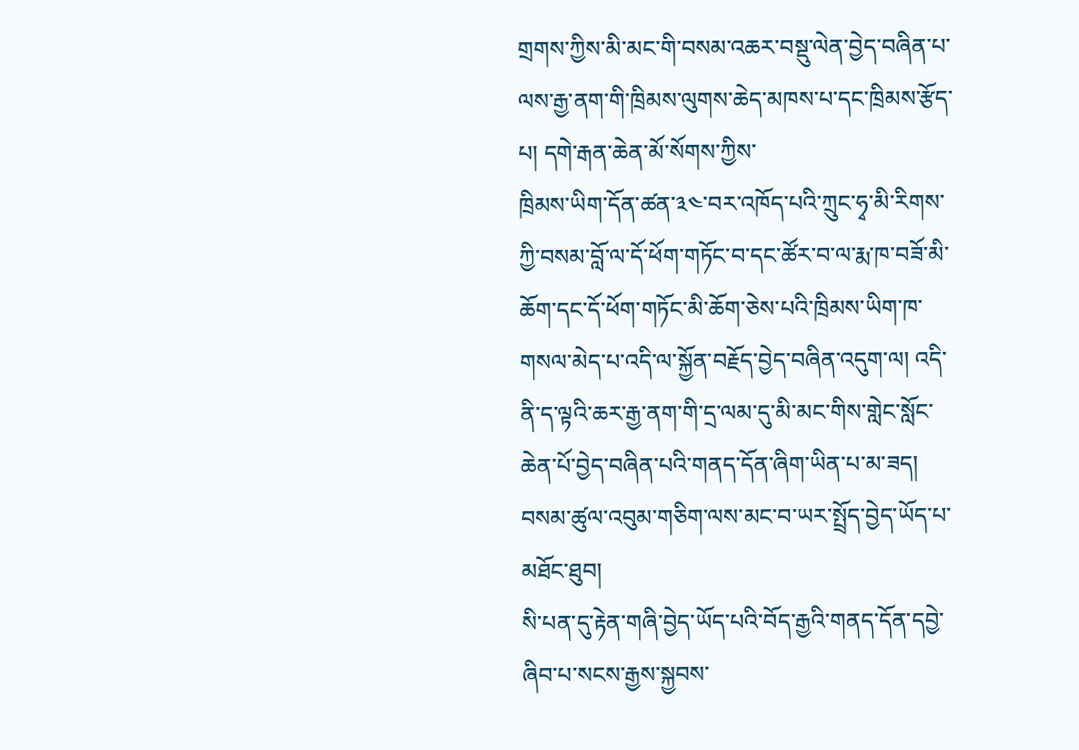གྲགས་ཀྱིས་མི་མང་གི་བསམ་འཆར་བསྡུ་ལེན་བྱེད་བཞིན་པ་ལས་རྒྱ་ནག་གི་ཁྲིམས་ལུགས་ཆེད་མཁས་པ་དང་ཁྲིམས་རྩོད་པ། དགེ་རྒན་ཆེན་མོ་སོགས་ཀྱིས་
ཁྲིམས་ཡིག་དོན་ཚན་༣༤་བར་འཁོད་པའི་ཀྲུང་ཧྭ་མི་རིགས་ཀྱི་བསམ་བློ་ལ་དོ་ཕོག་གཏོང་བ་དང་ཚོར་བ་ལ་རྨ་ཁ་བཟོ་མི་ཆོག་དང་དོ་ཕོག་གཏོང་མི་ཆོག་ཅེས་པའི་ཁྲིམས་ཡིག་ཁ་གསལ་མེད་པ་འདི་ལ་སྐྱོན་བརྗོད་བྱེད་བཞིན་འདུག་ལ། འདི་ནི་ད་ལྟའི་ཆར་རྒྱ་ནག་གི་དྲ་ལམ་དུ་མི་མང་གིས་གླེང་སློང་ཆེན་པོ་བྱེད་བཞིན་པའི་གནད་དོན་ཞིག་ཡིན་པ་མ་ཟད། བསམ་ཚུལ་འབུམ་གཅིག་ལས་མང་བ་ཡར་སྤྲོད་བྱེད་ཡོད་པ་མཐོང་ཐུབ།
སི་པན་དུ་རྟེན་གཞི་བྱེད་ཡོད་པའི་བོད་རྒྱའི་གནད་དོན་དབྱེ་ཞིབ་པ་སངས་རྒྱས་སྐྱབས་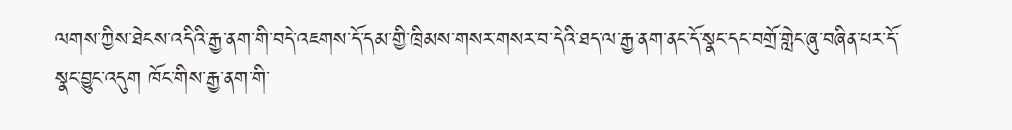ལགས་ཀྱིས་ཐེངས་འདིའི་རྒྱ་ནག་གི་བདེ་འཇགས་དོ་དམ་གྱི་ཁྲིམས་གསར་གསར་བ་དེའི་ཐད་ལ་རྒྱ་ནག་ནང་དོ་སྣང་དང་བགྲོ་གླེང་ཞུ་བཞིན་པར་དོ་སྣང་བྱུང་འདུག ཁོང་གིས་རྒྱ་ནག་གི་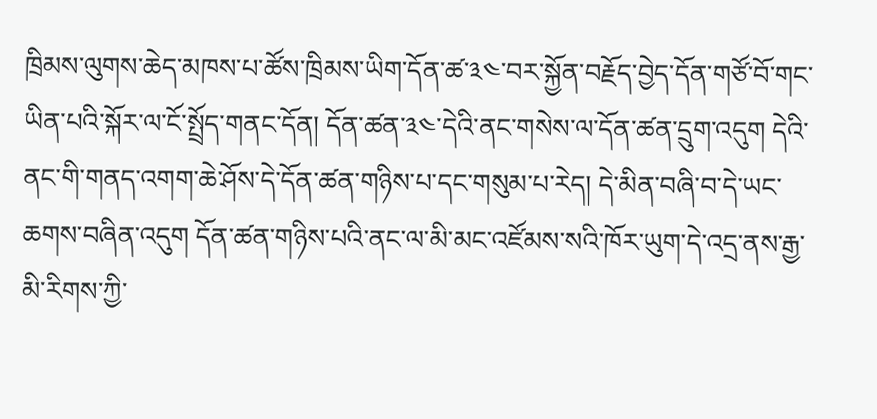ཁྲིམས་ལུགས་ཆེད་མཁས་པ་ཚོས་ཁྲིམས་ཡིག་དོན་ཚ་༣༤་བར་སྐྱོན་བརྗོད་བྱེད་དོན་གཙོ་བོ་གང་ཡིན་པའི་སྐོར་ལ་ངོ་སྤྲོད་གནང་དོན། དོན་ཚན་༣༤་དེའི་ནང་གསེས་ལ་དོན་ཚན་དྲུག་འདུག དེའི་ནང་གི་གནད་འགག་ཆེ་ཤོས་དེ་དོན་ཚན་གཉིས་པ་དང་གསུམ་པ་རེད། དེ་མིན་བཞི་བ་དེ་ཡང་ཆགས་བཞིན་འདུག དོན་ཚན་གཉིས་པའི་ནང་ལ་མི་མང་འཛོམས་སའི་ཁོར་ཡུག་དེ་འདྲ་ནས་རྒྱ་མི་རིགས་ཀྱི་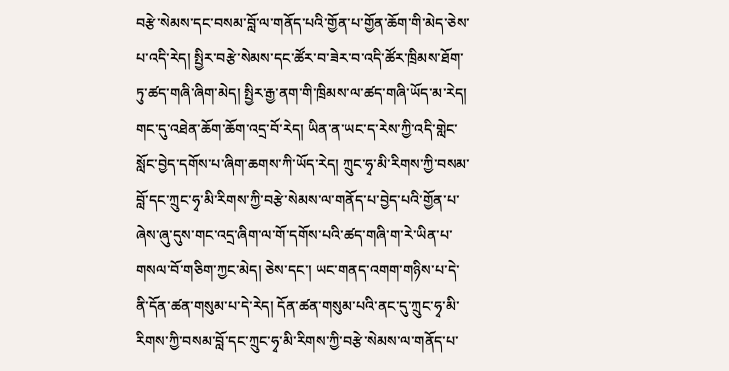བརྩེ་སེམས་དང་བསམ་བློ་ལ་གནོད་པའི་གྱོན་པ་གྱོན་ཆོག་གི་མེད་ཅེས་པ་འདི་རེད། སྤྱིར་བརྩེ་སེམས་དང་ཚོར་བ་ཟེར་བ་འདི་ཚོར་ཁྲིམས་ཐོག་ཏུ་ཚད་གཞི་ཞིག་མེད། སྤྱིར་རྒྱ་ནག་གི་ཁྲིམས་ལ་ཚད་གཞི་ཡོད་མ་རེད། གང་དུ་འཐེན་ཆོག་ཆོག་འདྲ་བོ་རེད། ཡིན་ན་ཡང་ད་རེས་ཀྱི་འདི་གླེང་སློང་བྱེད་དགོས་པ་ཞིག་ཆགས་ཀི་ཡོད་རེད། ཀྲུང་ཧྭ་མི་རིགས་ཀྱི་བསམ་བློ་དང་ཀྲུང་ཧྭ་མི་རིགས་ཀྱི་བརྩེ་སེམས་ལ་གནོད་པ་བྱེད་པའི་གྱོན་པ་ཞེས་ཞུ་དུས་གང་འདྲ་ཞིག་ལ་གོ་དགོས་པའི་ཚད་གཞི་ག་རེ་ཡིན་པ་གསལ་བོ་གཅིག་ཀྱང་མེད། ཅེས་དང་། ཡང་གནད་འགག་གཉིས་པ་དེ་ནི་དོན་ཚན་གསུམ་པ་དེ་རེད། དོན་ཚན་གསུམ་པའི་ནང་དུ་ཀྲུང་ཧྭ་མི་རིགས་ཀྱི་བསམ་བློ་དང་ཀྲུང་ཧྭ་མི་རིགས་ཀྱི་བརྩེ་སེམས་ལ་གནོད་པ་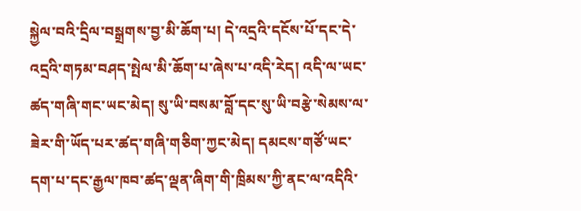སྐྱེལ་བའི་དྲིལ་བསྒྲགས་བྱ་མི་ཆོག་པ། དེ་འདྲའི་དངོས་པོ་དང་དེ་འདྲའི་གཏམ་བཤད་སྤེལ་མི་ཆོག་པ་ཞེས་པ་འདི་རེད། འདི་ལ་ཡང་ཚད་གཞི་གང་ཡང་མེད། སུ་ཡི་བསམ་བློ་དང་སུ་ཡི་བརྩེ་སེམས་ལ་ཟེར་གི་ཡོད་པར་ཚད་གཞི་གཅིག་ཀྱང་མེད། དམངས་གཙོ་ཡང་དག་པ་དང་རྒྱལ་ཁབ་ཚད་ལྡན་ཞིག་གི་ཁྲིམས་ཀྱི་ནང་ལ་འདིའི་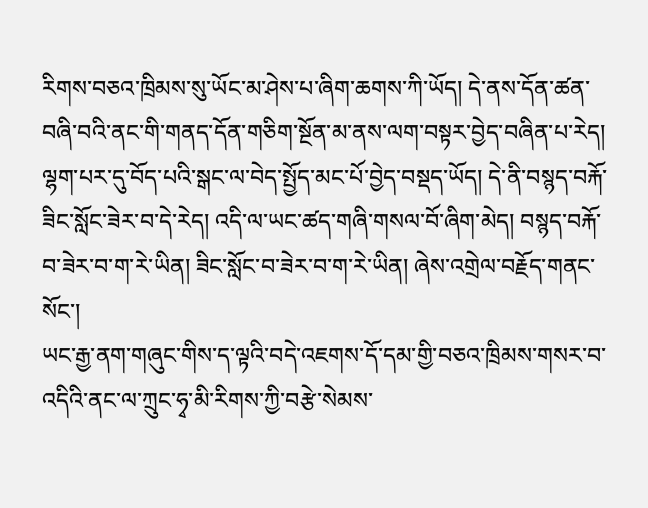རིགས་བཅའ་ཁྲིམས་སུ་ཡོང་མ་ཤེས་པ་ཞིག་ཆགས་ཀི་ཡོད། དེ་ནས་དོན་ཚན་བཞི་བའི་ནང་གི་གནད་དོན་གཅིག་སྔོན་མ་ནས་ལག་བསྟར་བྱེད་བཞིན་པ་རེད། ལྷག་པར་དུ་བོད་པའི་སྒང་ལ་བེད་སྤྱོད་མང་པོ་བྱེད་བསྡད་ཡོད། དེ་ནི་བསྙད་བརྐོ་ཟིང་སློང་ཟེར་བ་དེ་རེད། འདི་ལ་ཡང་ཚད་གཞི་གསལ་བོ་ཞིག་མེད། བསྙད་བརྐོ་བ་ཟེར་བ་ག་རེ་ཡིན། ཟིང་སློང་བ་ཟེར་བ་ག་རེ་ཡིན། ཞེས་འགྲེལ་བརྗོད་གནང་སོང་།
ཡང་རྒྱ་ནག་གཞུང་གིས་ད་ལྟའི་བདེ་འཇགས་དོ་དམ་གྱི་བཅའ་ཁྲིམས་གསར་བ་འདིའི་ནང་ལ་ཀྲུང་ཧྭ་མི་རིགས་ཀྱི་བརྩེ་སེམས་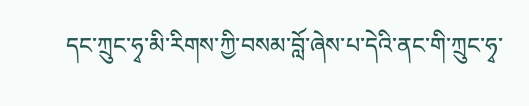དང་ཀྲུང་ཧྭ་མི་རིགས་ཀྱི་བསམ་བློ་ཞེས་པ་དེའི་ནང་གི་ཀྲུང་ཧྭ་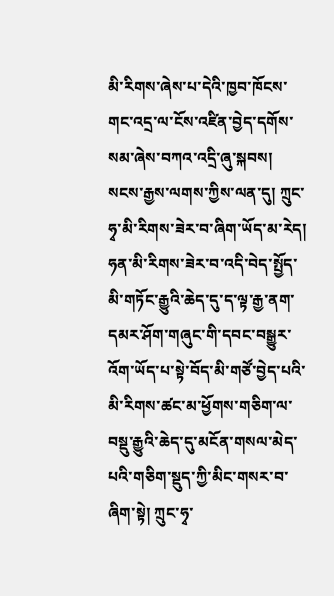མི་རིགས་ཞེས་པ་དེའི་ཁྱབ་ཁོངས་གང་འདྲ་ལ་ངོས་འཛིན་བྱེད་དགོས་སམ་ཞེས་བཀའ་འདྲི་ཞུ་སྐབས། སངས་རྒྱས་ལགས་ཀྱིས་ལན་དུ། ཀྲུང་ཧྭ་མི་རིགས་ཟེར་བ་ཞིག་ཡོད་མ་རེད། ཧན་མི་རིགས་ཟེར་བ་འདི་བེད་སྤྱོད་མི་གཏོང་རྒྱུའི་ཆེད་དུ་ད་ལྟ་རྒྱ་ནག་དམར་ཤོག་གཞུང་གི་དབང་བསྒྱུར་འོག་ཡོད་པ་སྟེ་བོད་མི་གཙོ་བྱེད་པའི་མི་རིགས་ཚང་མ་ཕྱོགས་གཅིག་ལ་བསྡུ་རྒྱུའི་ཆེད་དུ་མངོན་གསལ་མེད་པའི་གཅིག་སྡུད་ཀྱི་མིང་གསར་བ་ཞིག་སྟེ། ཀྲུང་ཧྭ་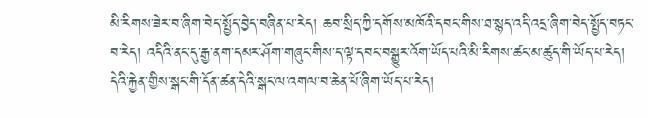མི་རིགས་ཟེར་བ་ཞིག་བེད་སྤྱོད་བྱེད་བཞིན་པ་རེད། ཆབ་སྲིད་ཀྱི་དགོས་མཁོའི་དབང་གིས་ཐ་སྙད་འདི་འདྲ་ཞིག་བེད་སྤྱོད་བཏང་བ་རེད། འདིའི་ནང་དུ་རྒྱ་ནག་དམར་ཤོག་གཞུང་གིས་ད་ལྟ་དབང་བསྒྱུར་འོག་ཡོད་པའི་མི་རིགས་ཚང་མ་ཚུད་གི་ཡོད་པ་རེད། དེའི་རྐྱེན་གྱིས་སྒང་གི་དོན་ཚན་དེའི་སྒང་ལ་འགལ་བ་ཆེན་པོ་ཞིག་ཡོད་པ་རེད།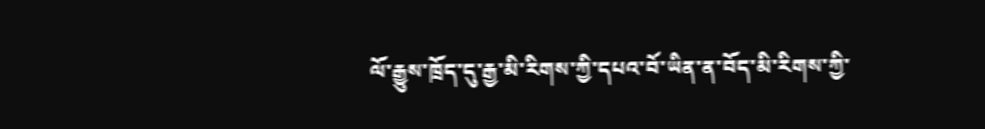ལོ་རྒྱུས་ཁྲོད་དུ་རྒྱ་མི་རིགས་ཀྱི་དཔའ་བོ་ཡིན་ན་བོད་མི་རིགས་ཀྱི་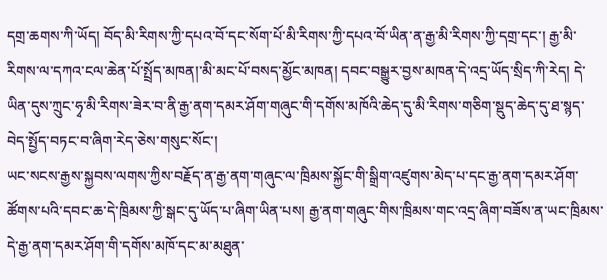དགྲ་ཆགས་ཀི་ཡོད། བོད་མི་རིགས་ཀྱི་དཔའ་བོ་དང་སོག་པོ་མི་རིགས་ཀྱི་དཔའ་བོ་ཡིན་ན་རྒྱ་མི་རིགས་ཀྱི་དགྲ་དང་། རྒྱ་མི་རིགས་ལ་དཀའ་ངལ་ཆེན་པོ་སྤྲོད་མཁན།་མི་མང་པོ་བསད་མྱོང་མཁན། དབང་བསྒྱུར་བྱས་མཁན་དེ་འདྲ་ཡོད་སྲིད་ཀི་རེད། དེ་ཡིན་དུས་ཀྲུང་ཧྭ་མི་རིགས་ཟེར་བ་ནི་རྒྱ་ནག་དམར་ཤོག་གཞུང་གི་དགོས་མཁོའི་ཆེད་དུ་མི་རིགས་གཅིག་སྡུད་ཆེད་དུ་ཐ་སྙད་བེད་སྤྱོད་བཏང་བ་ཞིག་རེད་ཅེས་གསུང་སོང་།
ཡང་སངས་རྒྱས་སྐྱབས་ལགས་ཀྱིས་བརྗོད་ན་རྒྱ་ནག་གཞུང་ལ་ཁྲིམས་སྐྱོང་གི་སྒྲིག་འཛུགས་མེད་པ་དང་རྒྱ་ནག་དམར་ཤོག་ཚོགས་པའི་དབང་ཆ་དེ་ཁྲིམས་ཀྱི་སྒང་དུ་ཡོད་པ་ཞིག་ཡིན་པས། རྒྱ་ནག་གཞུང་གིས་ཁྲིམས་གང་འདྲ་ཞིག་བཟོས་ན་ཡང་ཁྲིམས་དེ་རྒྱ་ནག་དམར་ཤོག་གི་དགོས་མཁོ་དང་མ་མཐུན་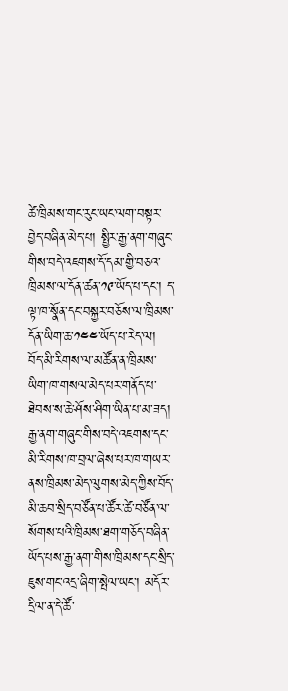ཚེ་ཁྲིམས་གང་རུང་ཡང་ལག་བསྟར་བྱེད་བཞིན་མེད་པ། སྤྱིར་རྒྱ་ནག་གཞུང་གིས་བདེ་འཇགས་དོ་དམ་གྱི་བཅའ་ཁྲིམས་ལ་དོན་ཚན་༡༩་ཡོད་པ་དང་། ད་ལྟ་ཁ་སྣོན་དང་བསྐྱར་བཅོས་ལ་ཁྲིམས་དོན་ཡིག་ཆ་༡༤༤་ཡོད་པ་རེད་ལ། བོད་མི་རིགས་ལ་མཚོན་ན་ཁྲིམས་ཡིག་ཁ་གསལ་མེད་པར་གནོད་པ་ཐེབས་ས་ཆེ་ཤོས་ཤིག་ཡིན་པ་མ་ཟད། རྒྱ་ནག་གཞུང་གིས་བདེ་འཇགས་དང་མི་རིགས་ཁ་བྲལ་ཞེས་པར་ཁ་གཡར་ནས་ཁྲིམས་མེད་ལུགས་མེད་ཀྱིས་བོད་མི་ཆབ་སྲིད་བཙོན་པ་ཚོར་ཚེ་བཙོན་ལ་སོགས་པའི་ཁྲིམས་ཐག་གཅོད་བཞིན་ཡོད་པས་རྒྱ་ནག་གིས་ཁྲིམས་དང་སྲིད་ཇུས་གང་འདྲ་ཞིག་སྤེལ་ཡང་། མདོར་དྲིལ་ན་དེ་ཚོ་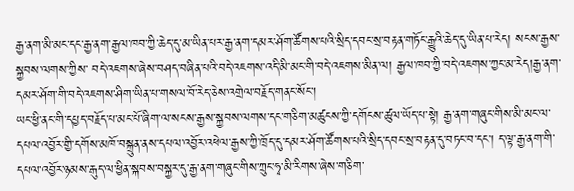རྒྱ་ནག་མི་མང་དང་རྒྱ་ནག་རྒྱལ་ཁབ་ཀྱི་ཆེད་དུ་མ་ཡིན་པར་རྒྱ་ནག་དམར་ཤོག་ཚོགས་པའི་སྲིད་དབང་སྲ་བརྟན་གཏོང་རྒྱུའི་ཆེད་དུ་ཡིན་པ་རེད། སངས་རྒྱས་སྐྱབས་ལགས་ཀྱིས་ བདེ་འཇགས་ཞེས་བཤད་བཞིན་པའི་བདེ་འཇགས་འདི་མི་མང་གི་བདེ་འཇགས་མིན་ལ། རྒྱལ་ཁབ་ཀྱི་བདེ་འཇགས་ཀྱང་མ་རེད།རྒྱ་ནག་དམར་ཤོག་གི་བདེ་འཇགས་ཤིག་ཡིན་པ་གསལ་བོ་རེད་ཅེས་འགྲེལ་བརྗོད་གནང་སོང་།
ཡང་ཕྱི་ནང་གི་དཔྱད་བརྗོད་པ་མང་པོ་ཞིག་ལ་སངས་རྒྱས་སྐྱབས་ལགས་དང་གཅིག་མཚུངས་ཀྱི་དགོངས་ཚུལ་ཡོད་པ་སྟེ། རྒྱ་ནག་གཞུང་གིས་མི་མང་ལ་དཔལ་འབྱོར་གྱི་དགོས་མཁོ་བསྐྲུན་ནས་དཔལ་འབྱོར་འཕེལ་རྒྱས་ཀྱི་ཁྲོད་དུ་དམར་ཤོག་ཚོགས་པའི་སྲིད་དབང་སྲ་བརྟན་དུ་བཏང་བ་དང་། ད་ལྟ་རྒྱ་ནག་གི་དཔལ་འབྱོར་ཉམས་རྒུད་ལ་ཕྱིན་སྐབས་བསྐྱར་དུ་རྒྱ་ནག་གཞུང་གིས་ཀྲུང་ཧྭ་མི་རིགས་ཞེས་གཅིག་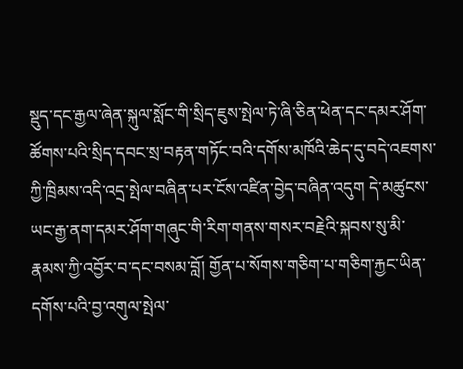སྡུད་དང་རྒྱལ་ཞེན་སྐུལ་སློང་གི་སྲིད་ཇུས་སྤེལ་ཏེ་ཞི་ཅིན་ཕེན་དང་དམར་ཤོག་ཚོགས་པའི་སྲིད་དབང་སྲ་བརྟན་གཏོང་བའི་དགོས་མཁོའི་ཆེད་དུ་བདེ་འཇགས་ཀྱི་ཁྲིམས་འདི་འདྲ་སྤེལ་བཞིན་པར་ངོས་འཛིན་བྱེད་བཞིན་འདུག དེ་མཚུངས་ཡང་རྒྱ་ནག་དམར་ཤོག་གཞུང་གི་རིག་གནས་གསར་བརྗེའི་སྐབས་སུ་མི་རྣམས་ཀྱི་འབྱོར་བ་དང་བསམ་བློ། གྱོན་པ་སོགས་གཅིག་པ་གཅིག་རྐྱང་ཡིན་དགོས་པའི་བྱ་འགུལ་སྤེལ་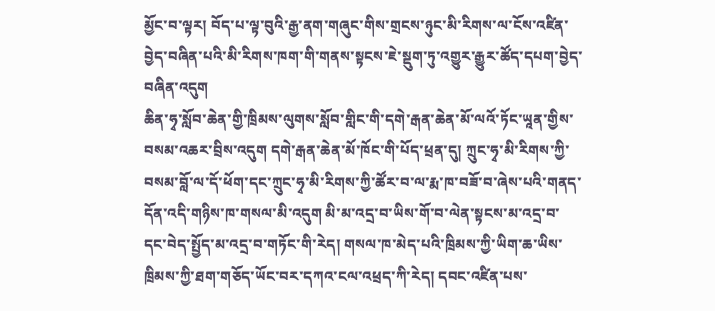མྱོང་བ་ལྟར། བོད་པ་ལྟ་བུའི་རྒྱ་ནག་གཞུང་གིས་གྲངས་ཉུང་མི་རིགས་ལ་ངོས་འཛིན་བྱེད་བཞིན་པའི་མི་རིགས་ཁག་གི་གནས་སྟངས་ཇེ་སྡུག་ཏུ་འགྱུར་རྒྱུར་ཚོད་དཔག་བྱེད་བཞིན་འདུག
ཆིན་ཧྭ་སློབ་ཆེན་གྱི་ཁྲིམས་ལུགས་སློབ་གླིང་གི་དགེ་རྒན་ཆེན་མོ་ལའོ་ཏོང་ཡཱན་གྱིས་བསམ་འཆར་བྲིས་འདུག དགེ་རྒན་ཆེན་མོ་ཁོང་གི་པོད་ཕྲན་དུ། ཀྲུང་ཧྭ་མི་རིགས་ཀྱི་བསམ་བློ་ལ་དོ་ཕོག་དང་ཀྲུང་ཧྭ་མི་རིགས་ཀྱི་ཚོར་བ་ལ་རྨ་ཁ་བཟོ་བ་ཞེས་པའི་གནད་དོན་འདི་གཉིས་ཁ་གསལ་མི་འདུག མི་མ་འདྲ་བ་ཡིས་གོ་བ་ལེན་སྟངས་མ་འདྲ་བ་དང་བེད་སྤྱོད་མ་འདྲ་བ་གཏོང་གི་རེད། གསལ་ཁ་མེད་པའི་ཁྲིམས་ཀྱི་ཡིག་ཆ་ཡིས་ཁྲིམས་ཀྱི་ཐག་གཅོད་ཡོང་བར་དཀའ་ངལ་འཕྲད་ཀི་རེད། དབང་འཛིན་པས་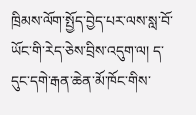ཁྲིམས་ལོག་སྤྱོད་བྱེད་པར་ལས་སླ་བོ་ཡོང་གི་རེད་ཅེས་བྲིས་འདུག་ལ། ད་དུང་དགེ་རྒན་ཆེན་མོ་ཁོང་གིས་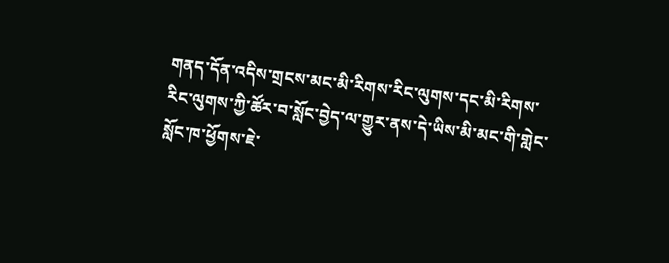གནད་དོན་འདིས་གྲངས་མང་མི་རིགས་རིང་ལུགས་དང་མི་རིགས་རིང་ལུགས་ཀྱི་ཚོར་བ་སློང་བྱེད་ལ་གྱུར་ནས་དེ་ཡིས་མི་མང་གི་གླེང་སློང་ཁ་ཕྱོགས་ཇེ་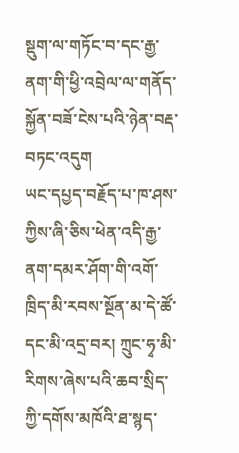སྡུག་ལ་གཏོང་བ་དང་རྒྱ་ནག་གི་ཕྱི་འབྲེལ་ལ་གནོད་སྐྱོན་བཟོ་ངེས་པའི་ཉེན་བརྡ་བཏང་འདུག
ཡང་དཔྱད་བརྗོད་པ་ཁ་ཤས་ཀྱིས་ཞི་ཅིས་ཕེན་འདི་རྒྱ་ནག་དམར་ཤོག་གི་འགོ་ཁྲིད་མི་རབས་སྔོན་མ་དེ་ཚོ་དང་མི་འདྲ་བར། ཀྲུང་ཧྭ་མི་རིགས་ཞེས་པའི་ཆབ་སྲིད་ཀྱི་དགོས་མཁོའི་ཐ་སྙད་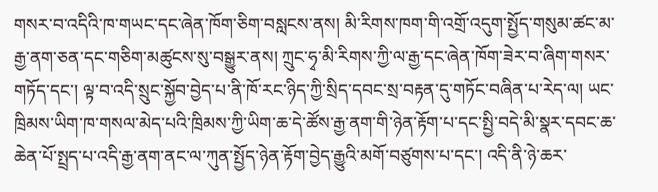གསར་བ་འདིའི་ཁ་གཡང་དང་ཞེན་ཁོག་ཅིག་བསླངས་ནས། མི་རིགས་ཁག་གི་འགྲོ་འདུག་སྤྱོད་གསུམ་ཚང་མ་རྒྱ་ནག་ཅན་དང་གཅིག་མཚུངས་སུ་བསྒྱུར་ནས། ཀྲུང་ཧྭ་མི་རིགས་ཀྱི་ལ་རྒྱ་དང་ཞེན་ཁོག་ཟེར་བ་ཞིག་གསར་གཏོད་དང་། ལྟ་བ་འདི་སྲུང་སྐྱོབ་བྱེད་པ་ནི་ཁོ་རང་ཉིད་ཀྱི་སྲིད་དབང་སྲ་བརྟན་དུ་གཏོང་བཞིན་པ་རེད་ལ། ཡང་ཁྲིམས་ཡིག་ཁ་གསལ་མེད་པའི་ཁྲིམས་ཀྱི་ཡིག་ཆ་དེ་ཚོས་རྒྱ་ནག་གི་ཉེན་རྟོག་པ་དང་སྤྱི་བདེ་མི་སྣར་དབང་ཆ་ཆེན་པོ་སྤྲད་པ་འདི་རྒྱ་ནག་ནང་ལ་ཀུན་སྤྱོད་ཉེན་རྟོག་བྱེད་རྒྱུའི་མགོ་བཙུགས་པ་དང་། འདི་ནི་ཉེ་ཆར་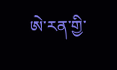ཨེ་རན་གྱི་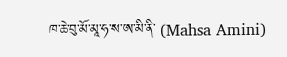ཁ་ཆེ་བུ་མོ་མཱ་ཧ་ས་ཨ་མི་ནི་ (Mahsa Amini)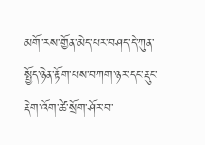མགོ་རས་གྱོན་མེད་པར་བཤད་དེ་ཀུན་སྤྱོད་ཉེན་རྟོག་པས་བཀག་ཉར་དང་རྡུང་རྡེག་འོག་ཚེ་སྲོག་ཤོར་བ་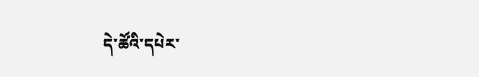དེ་ཚོའི་དཔེར་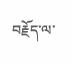བརྗོད་ལ་